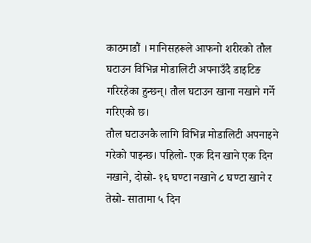काठमाडौं । मानिसहरूले आफनो शरीरको तौल घटाउन विभिन्न मोडालिटी अपनाउँदै डाइटिङ गरिरहेका हुन्छन्। तौल घटाउन खाना नखाने गर्ने गरिएको छ।
तौल घटाउनकै लागि विभिन्न मोडालिटी अपनाइने गरेको पाइन्छ। पहिलो- एक दिन खाने एक दिन नखाने, दोस्रो- १६ घण्टा नखाने ८ घण्टा खाने र तेस्रो- सातामा ५ दिन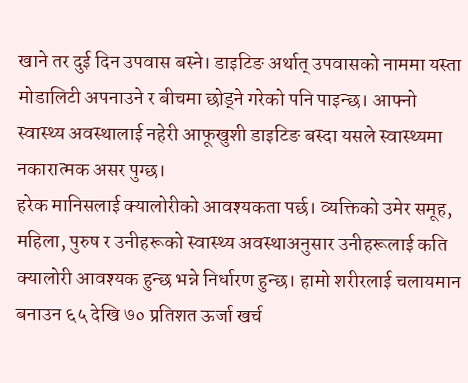खाने तर दुई दिन उपवास बस्ने। डाइटिङ अर्थात् उपवासको नाममा यस्ता मोडालिटी अपनाउने र बीचमा छोड्ने गरेको पनि पाइन्छ। आफ्नो स्वास्थ्य अवस्थालाई नहेरी आफूखुशी डाइटिङ बस्दा यसले स्वास्थ्यमा नकारात्मक असर पुग्छ।
हरेक मानिसलाई क्यालोरीको आवश्यकता पर्छ। व्यक्तिको उमेर समूह, महिला, पुरुष र उनीहरूको स्वास्थ्य अवस्थाअनुसार उनीहरूलाई कति क्यालोरी आवश्यक हुन्छ भन्ने निर्धारण हुन्छ। हामो शरीरलाई चलायमान बनाउन ६५ देखि ७० प्रतिशत ऊर्जा खर्च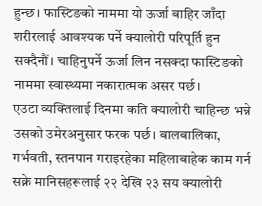हुन्छ। फास्टिङको नाममा यो ऊर्जा बाहिर जाँदा शरीरलाई आवश्यक पर्ने क्यालोरी परिपूर्ति हुन सक्दैनौं। चाहिनुपर्ने ऊर्जा लिन नसक्दा फास्टिङको नाममा स्वास्थ्यमा नकारात्मक असर पर्छ।
एउटा व्यक्तिलाई दिनमा कति क्यालोरी चाहिन्छ भन्ने उसको उमेरअनुसार फरक पर्छ। बालबालिका, गर्भवती, स्तनपान गराइरहेका महिलाबाहेक काम गर्न सक्ने मानिसहरूलाई २२ देखि २३ सय क्यालोरी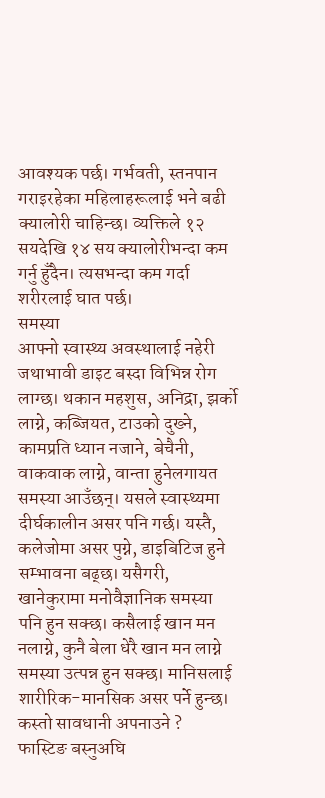आवश्यक पर्छ। गर्भवती, स्तनपान गराइरहेका महिलाहरूलाई भने बढी क्यालोरी चाहिन्छ। व्यक्तिले १२ सयदेखि १४ सय क्यालोरीभन्दा कम गर्नु हुँदैन। त्यसभन्दा कम गर्दा शरीरलाई घात पर्छ।
समस्या
आफ्नो स्वास्थ्य अवस्थालाई नहेरी जथाभावी डाइट बस्दा विभिन्न रोग लाग्छ। थकान महशुस, अनिद्रा, झर्को लाग्ने, कब्जियत, टाउको दुख्ने, कामप्रति ध्यान नजाने, बेचैनी, वाकवाक लाग्ने, वान्ता हुनेलगायत समस्या आउँछन्। यसले स्वास्थ्यमा दीर्घकालीन असर पनि गर्छ। यस्तै, कलेजोमा असर पुग्ने, डाइबिटिज हुने सम्भावना बढ्छ। यसैगरी, खानेकुरामा मनोवैज्ञानिक समस्या पनि हुन सक्छ। कसैलाई खान मन नलाग्ने, कुनै बेला धेरै खान मन लाग्ने समस्या उत्पन्न हुन सक्छ। मानिसलाई शारीरिक-मानसिक असर पर्ने हुन्छ।
कस्तो सावधानी अपनाउने ?
फास्टिङ बस्नुअघि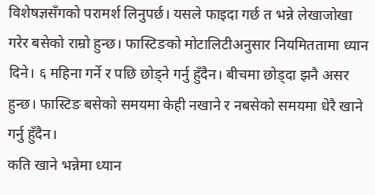विशेषज्ञसँगको परामर्श लिनुपर्छ। यसले फाइदा गर्छ त भन्ने लेखाजोखा गरेर बसेको राम्रो हुन्छ। फास्टिङको मोटालिटीअनुसार नियमिततामा ध्यान दिने। ६ महिना गर्ने र पछि छोड्ने गर्नु हुँदैन। बीचमा छोड्दा झनै असर हुन्छ। फास्टिङ बसेको समयमा केही नखाने र नबसेको समयमा धेरै खाने गर्नु हुँदैन।
कति खाने भन्नेमा ध्यान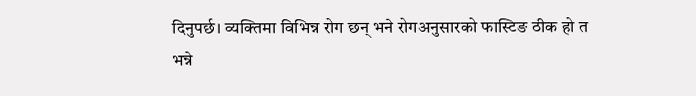दिनुपर्छ। व्यक्तिमा विभिन्न रोग छन् भने रोगअनुसारको फास्टिङ ठीक हो त भन्ने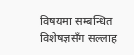विषयमा सम्बन्धित विशेषज्ञसँग सल्लाह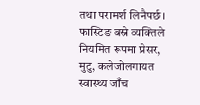तथा परामर्श लिनैपर्छ। फास्टिङ बस्ने व्यक्तिले नियमित रूपमा प्रेसर, मुटु, कलेजोलगायत स्वास्थ्य जाँच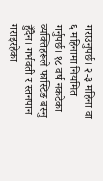गराउनुपर्छ। २-३ महिना वा ६ महिनामा नियमित गर्नुपर्छ। १८ वर्ष नकटेका व्यक्तिहरूले फास्टिङ बस्नु हुँदैन। गर्भवती र स्तनपान गराइरहेका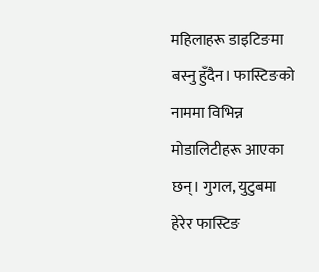महिलाहरू डाइटिङमा बस्नु हुँदैन। फास्टिङको नाममा विभिन्न मोडालिटीहरू आएका छन्। गुगल, युटुबमा हेरेर फास्टिङ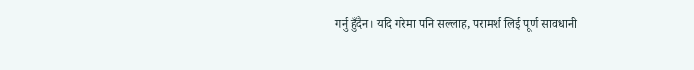गर्नु हुँदैन। यदि गरेमा पनि सल्लाह, परामर्श लिई पूर्ण सावधानी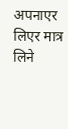अपनाएर लिएर मात्र लिने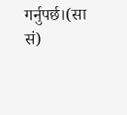गर्नुपर्छ।(सा सं)